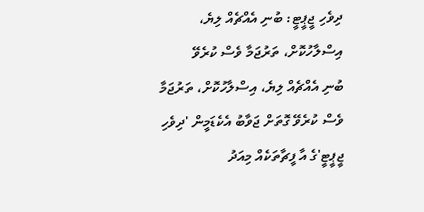ދިވެހި ޖީޕީޓީ: ބުނި އެއްޗެއް ލިޔެ، އިސްލާހުކޮށް، ތަރުޖަމާ ވެސް ކުރެވޭ
ބުނި އެއްޗެއް ލިޔެ، އިސްލާހުކޮށް، ތަރުޖަމާ ވެސް ކުރެވޭ ގޮތަށް ޖަވާބު އެކެޑަމީން 'ދިވެހި ޖީޕީޓީ'ގެ އާ ފީޗާތަކެއް މިއަދު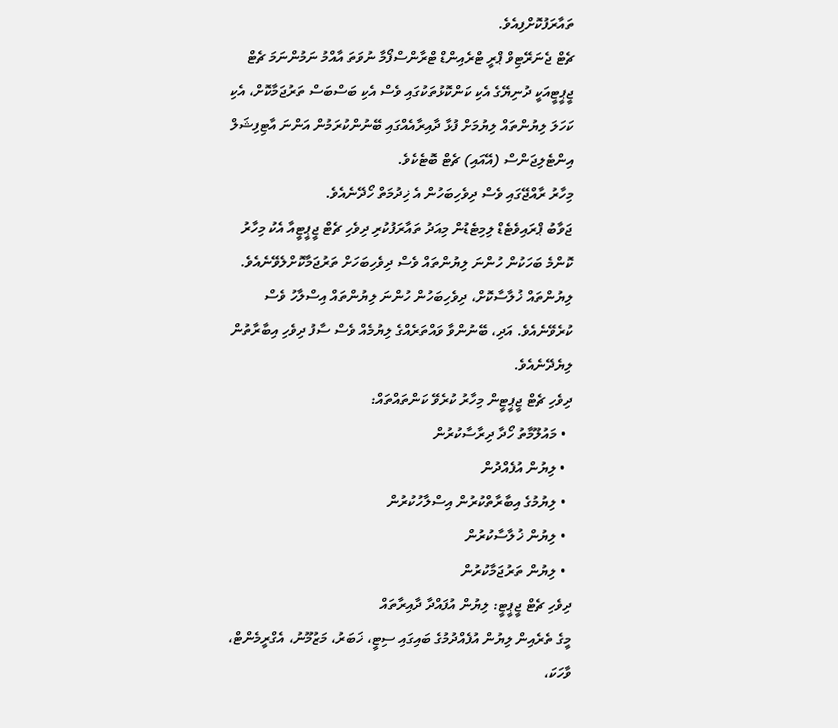ތައާރަފުކޮށްފިއެވެ.
ޗެޓް ޖެނަރޭޓިވް ޕްރީ ޓްރެއިންޑް ޓްރާންސްފޯމާ ނުވަތަ އާއްމު ނަމުންނަމަ ޗެޓް ޖީޕީޓީއަކީ ދުނިޔޭގެ އެކި ކަންކޮޅުތަކުގައި ވެސް އެކި ބަސްބަސް ތަރުޖަމާކޮށް، އެކި ކަހަލަ ލިޔުންތައް ލިޔުމަށް ފުޅާ ދާއިރާއެއްގައި ބޭނުންކުރަމުން އަންނަ އާޓިފިޝަލް އިންޓެލިޖަންސް (އޭއައި) ޗެޓް ބޮޓެކެވެ.
މިހާރު ރާއްޖޭގައި ވެސް ދިވެހިބަހުން އެ ޚިދުމަތް ހޯދޭނެއެވެ.
ޖަވާބު ޕްރައިވެޓެޑް ލިމިޓެޑުން މިއަދު ތައާރަފުކުރި ދިވެހި ޗެޓް ޖީޕީޓީއާ އެކު މިހާރު ކޮންމެ ބަހަކުން ހުންނަ ލިޔުންތައް ވެސް ދިވެހިބަހަށް ތަރުޖަމާކޮށްލެވޭނެއެވެ. ލިޔުންތައް ޚުލާސާކޮށް، ދިވެހިބަހުން ހުންނަ ލިޔުންތައް އިސްލާހު ވެސް ކުރެވޭނެއެވެ. އަދި، ބޭނުންވާ ވައްތަރެއްގެ ލިޔުމެއް ވެސް ސާފު ދިވެހި އިބާރާތުން ލިޔެދޭނެއެވެ.
ދިވެހި ޗެޓް ޖީޕީޓީން މިހާރު ކުރެވޭ ކަންތައްތައް:
  • މައުލޫމާތު ހޯދާ ދިރާސާކުރުން
  • ލިޔުން އުފެއްދުން
  • ލިޔުމުގެ އިބާރާތްކުރުން އިސްލާހުކުރުން
  • ލިޔުން ޚުލާސާކުރުން
  • ލިޔުން ތަރުޖަމާކުރުން
ދިވެހި ޗެޓް ޖީޕީޓީ: ލިޔުން އުފައްދާ ދާއިރާތައް
މީގެ ތެރެއިން ލިޔުން އުފެއްދުމުގެ ބައިގައި ސިޓީ، ޚަބަރު، މަޒުމޫނު، އެގްރީމެންޓް، ވާހަކަ،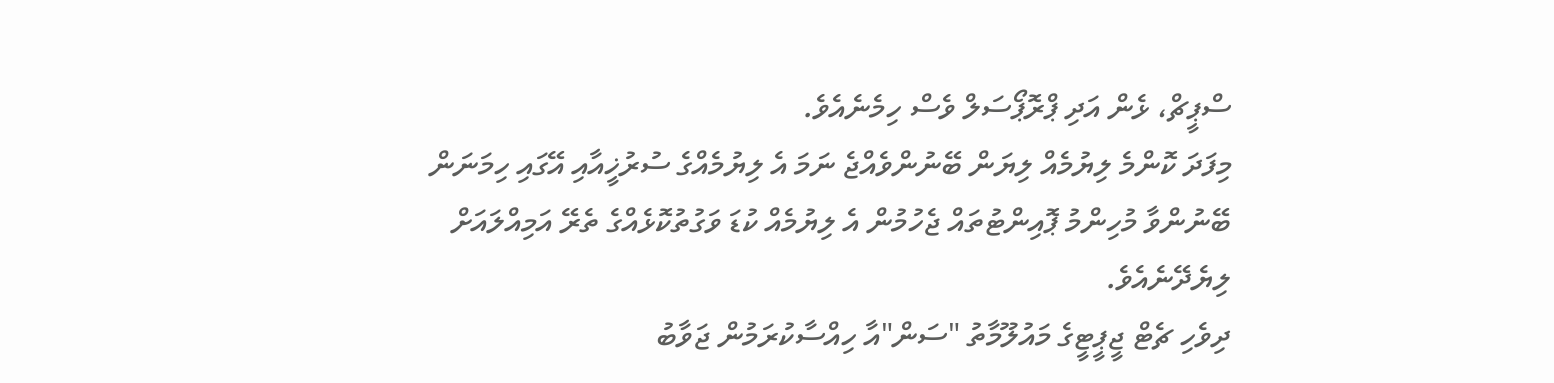ސްޕީޗް، ޅެން އަދި ޕްރޮޕޯސަލް ވެސް ހިމެނެއެވެ.
މިފަދަ ކޮންމެ ލިޔުމެއް ލިޔަން ބޭނުންވެއްޖެ ނަމަ އެ ލިޔުމެއްގެ ސުރުޚީއާއި އޭގައި ހިމަނަން ބޭނުންވާ މުހިންމު ޕޮއިންޓުތައް ޖެހުމުން އެ ލިޔުމެއް ކުޑަ ވަގުތުކޮޅެއްގެ ތެރޭ އަމިއްލައަށް ލިޔެދޭނެއެވެ.
ދިވެހި ޗެޓް ޖީޕީޓީގެ މައުލޫމާތު "ސަން"އާ ހިއްސާކުރަމުން ޖަވާބު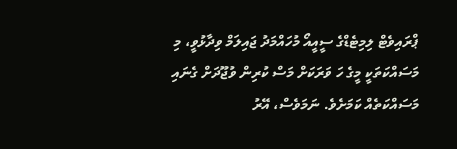ޕްރައިވެޓް ލިމިޓެޑްގެ ސީއީއޯ މުހައްމަދު ޖައިލަމް ވިދާޅުވީ، މި މަސައްކަތަކީ މީގެ ހަ ވަރަކަށް މަސް ކުރިން ވުޖޫދަށް ގެނައި މަސައްކަތެއް ކަމަށެވެ. ނަމަވެސް، އޭރު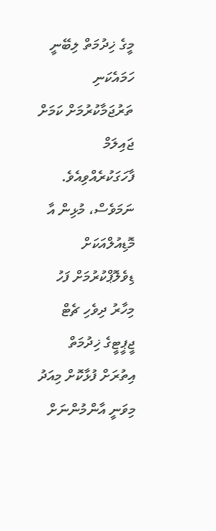މީގެ ޚިދުމަތް ލިބޭނީ ހަމައެކަނި ތަރުޖަމާކުރުމަށް ކަމަށް ޖައިލަމް ފާހަގަކުރެއްވިއެވެ.
ނަމަވެސް، މުޅިން އާ މޮޑިއުލްއަކަށް ޑިވެލޮޕްކުރުމަށް ފަހު މިހާރު ދިވެހި ޗެޓް ޖީޕީޓީގެ ޚިދުމަތް އިތުރަށް ފުޅާކޮށް މިއަދު މިވަނީ އާންމުންނަށް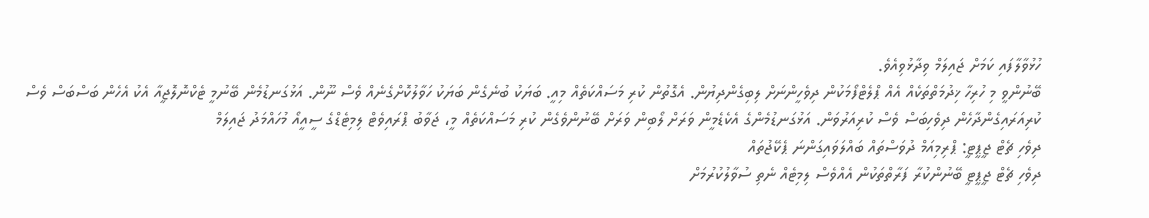ހުޅުވާލާފައި ކަމަށް ޖައިލަމް ވިދާޅުވިއެވެ.
ބޭނުންވީ މި ހުރިހާ ޚިދުމަތްތަކެއް އެއް ޕްލެޓްފޯމަކުން ދިވެހީންނަށް ލިބިގެންދިޔުން. އެގޮތުން ކުރި މަސައްކަތެއް މިއީ. ބަޔަކު ބުނެގެން ބަޔަކު ހަވާލުކޮށްގެނެއް ވެސް ނޫން. އަޅުގަނޑުމެން ބޭނުމީ ޓެކްނޮލޮޖީއާ އެކު އެހެން ބަސްބަސް ވެސް ކުރިއަރައިގެންދާހެން ދިވެހިބަސް ވެސް ކުރިއަރުވަން. އަޅުގަނޑުމެންގެ އެކެޑެމީން ވަރަށް ލޯބިން ވަރަށް ބޭނުންވެގެން ކުރި މަސައްކަތެއް މީ، ޖަވާބު ޕްރައިވެޓް ލިމިޓެޑްގެ ސީއީއޯ މުހައްމަދު ޖައިލަމް
ދިވެހި ޗެޓް ޖީޕީޓީ: ޕްރިމިއަމް ދުވަސްތައް ބައްލަވައިގަންނަ ޕެކޭޖުތައް
ދިވެހި ޗެޓް ޖީޕީޓީ ބޭނުންކުރާ ފަރާތްތަކުން އެއްވެސް ލިމިޓެއް ނެތި ސުވާލުކުރުމަށް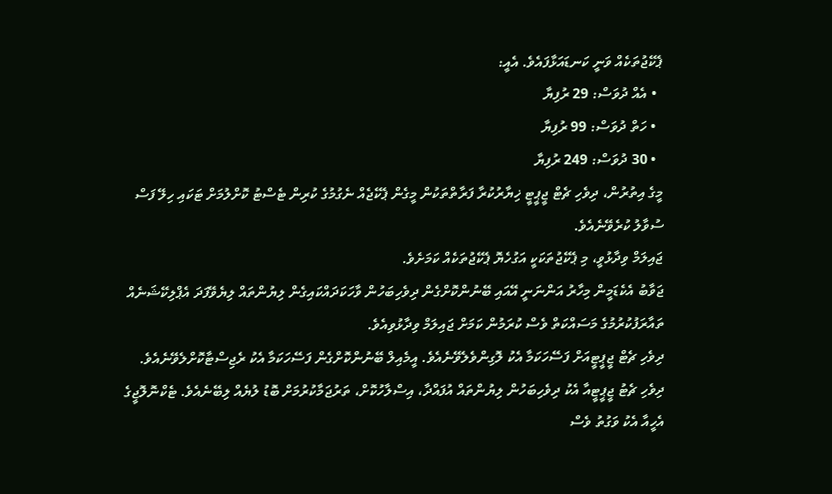ޕެކޭޖުތަކެއް ވަނީ ކަނޑައަޅާފައެވެ. އެއީ:
  • އެއް ދުވަސް: 29 ރުފިޔާ
  • ހަތް ދުވަސް: 99 ރުފިޔާ
  • 30 ދުވަސް: 249 ރުފިޔާ
މީގެ އިތުރުން، ދިވެހި ޗެޓް ޖީޕީޓީ ޚިޔާރުކުރާ ފަރާތްތަކުން މީގެން ޕެކޭޖެއް ނެގުމުގެ ކުރިން ޓެސްޓު ކޮށްލުމަށް ޓަކައި ހިލޭ ފަސް ސުވާލު ކުރެވޭނެއެވެ.
ޖައިލަމް ވިދާޅުވީ، މި ޕެކޭޖުތަކަކީ އަގުހެޔޮ ޕެކޭޖުތަކެއް ކަމަށެވެ.
ޖަވާބު އެކެޑަމީން މިހާރު އަންނަނީ އޭއައި ބޭނުންކޮށްގެން ދިވެހިބަހުން ވާހަކަދައްކައިގެން ލިޔުންތައް ލިޔެވޭފަދަ އެޕްލިކޭޝަނެއް ތައާރަފުކުރުމުގެ މަސައްކަތް ވެސް ކުރަމުން ކަމަށް ޖައިލަމް ވިދާޅުވިއެވެ.
ދިވެހި ޗެޓް ޖީޕީޓީއަށް ފަސޭހަކަމާ އެކު ލޮގިންވެލެވޭނެއެވެ. އީމެއިލް ބޭނުންކޮށްގެން ފަސޭހަކަމާ އެކު ރެޖިސްޓާކޮށްލެވޭނެއެވެ.
ދިވެހި ޗެޓު ޖީޕީޓީއާ އެކު ދިވެހިބަހުން ލިޔުންތައް އުފައްދާ، އިސްލާހުކޮށް، ތަރުޖަމާކުރުމަށް ބޮޑު ލުޔެއް ލިބޭނެއެވެ. ޓެކްނޮލޮޖީގެ އެހީއާ އެކު ވަގުތު ވެސް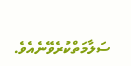ސަލާމަތްކުރެވޭނެއެވެ.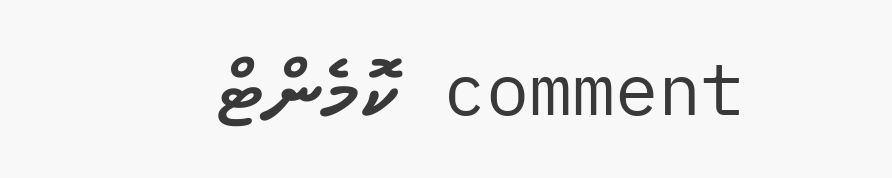comment ކޮމެންޓް